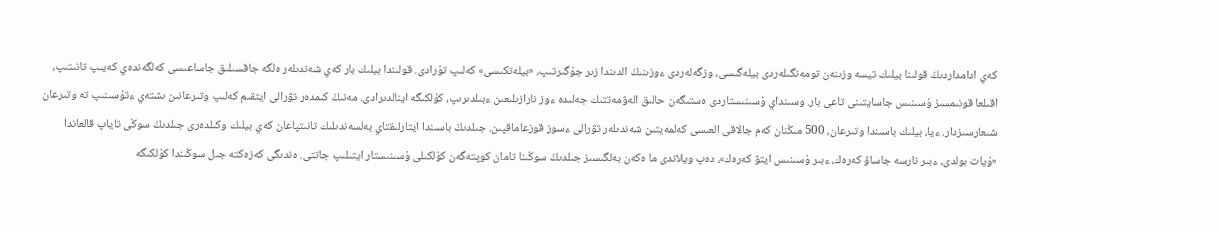كەي ادامداردىڭ قولىنا بيلىك تيسە وزىنەن تومەنگىلەردى بيلەگىسى، وزگەلەردى ءوزىنىڭ الدىندا زىر جۇگىرتىپ، «بيلەتكىسى» كەلىپ تۇرادى. قولىندا بيلىك بار كەي شەندىلەر ەلگە جاقسىلىق جاساعىسى كەلگەندەي كەيىپ تانىتىپ، اقىلعا قونىمسىز ۇسىنىس جاسايتىنى تاعى بار. وسىنداي ۇسىنىستاردى ەستىگەن حالىق الەۋمەتتىك جەلىدە ءوز نارازىلىعىن ءبىلدىرىپ، كۇلكىگە اينالدىرادى. مەنىڭ كىمدەر تۋرالى ايتقىم كەلىپ وتىرعانىن ىشتەي ءتۇسىنىپ تە وتىرعان شىعارسىزدار. ءيا، بيلىك باسىندا وتىرعان، 500 مىڭنان كەم جالاقى العىسى كەلمەيتىن شەندىلەر تۋرالى ءسوز قوزعاماقپىن. جىلدىڭ باسىندا ايتارلىقتاي بەلسەندىلىك تانىتپاعان كەي بيلىك وكىلدەرى جىلدىڭ سوڭى تاياپ قالعاندا «ۇيات بولدى، ءبىر نارسە جاساۋ كەرەك، ءبىر ۇسىنىس ايتۋ كەرەك»، دەپ ويلاندى ما ەكەن بەلگىسىز جىلدىڭ سوڭىنا تامان كوپتەگەن كۇلكىلى ۇسىنىستار ايتىلىپ جاتتى. ەندىگى كەزەكتە جىل سوڭىندا كۇلكىگە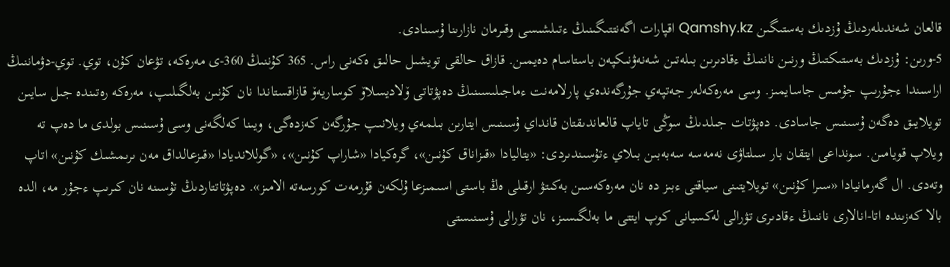قالعان شەندىلەردىڭ ۇزدىك بەستىگىن Qamshy.kz اقپارات اگەنتتىگىنىڭ ءتىلشىسى وقىرمان نازارىنا ۇسىنادى.
5-ورىن: ۇزدىك بەستىكتىڭ ورنىن ناننىڭ ءقادىرىن بىلەتىن شەنەۋنىكپەن باستاسام دەيمىن. قازاق حالقى تويشىل حالىق ەكەنى راس. 365 كۇننىڭ 360-ى مەرەكە، تۋعان كۇن، توي. توي-دۋماننىڭ اراسىندا ءجۇرىپ جۇمىس جاسايمىز. وسى مەرەكەلەر جەتپەي جۇرگەندەي پارلامەنت ءماجىلىسىنىڭ دەپۋتاتى ۆلاديسلاۆ كوساريەۆ قازاقستاندا نان كۇنىن بەلگىلىپ، مەرەكە رەتىندە جىل سايىن تويلايىق دەگەن ۇسىنىس جاسادى. دەپۋتات جىلدىڭ سوڭى تاياپ قالعاندىقتان قانداي ۇسىنىس ايتارىن بىلمەي ويلانىپ جۇرگەن كەزدەگى، ويىنا كەلگەنى وسى ۇسىنىس بولدى ما دەپ تە ويلاپ قويامىن. سونداعى ايتقان بار سىلتاۋى نەمەسە سەبەبىن بىلاي ءتۇسىندىردى: «يتاليادا «قىزاناق كۇنىن»، گرەكيادا «شاراپ كۇنىن»، «گوللانديادا «قىزعالداق مەن ىرىمشىك كۇنىن» اتاپ وتەدى. ال گەرمانيادا «سىرا كۇنىن» تويلايتىنى سياقتى ءبىز دە نان مەرەكەسىن بەكىتۋ ارقىلى ەڭ باستى اسىمىزعا ۇلكەن قۇرمەت كورسەتە الامىز». دەپۋتاتتاردىڭ تۇسىنە نان كىرىپ ءجۇر مە، الدە بالا كەزىندە اتا-انالارى ناننىڭ ءقادىرى تۋرالى لەكسيانى كوپ ايتتى ما بەلگىسىز، نان تۋرالى ۇسىنىستى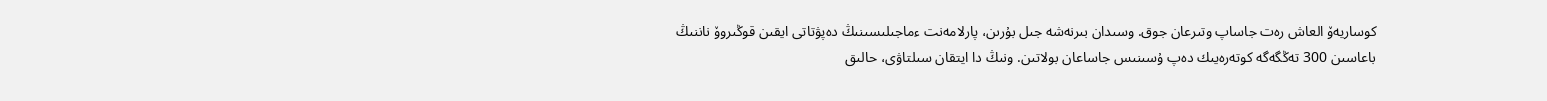كوساريەۆ العاش رەت جاساپ وتىرعان جوق. وسىدان بىرنەشە جىل بۇرىن، پارلامەنت ءماجىلىسىنىڭ دەپۋتاتى ايقىن قوڭىروۆ ناننىڭ باعاسىن 300 تەڭگەگە كوتەرەيىك دەپ ۇسىنىس جاساعان بولاتىن. ونىڭ دا ايتقان سىلتاۋى، حالىق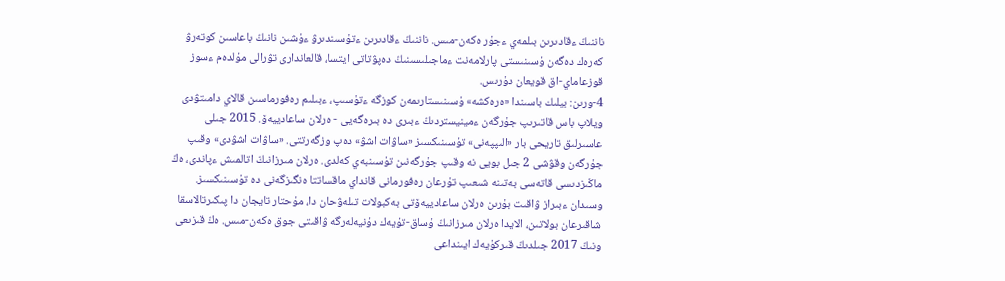ناننىڭ ءقادىرىن بىلمەي ءجۇر ەكەن-مىس. ناننىڭ ءقادىرىن ءتۇسىندىرۋ ءۇشىن نانىڭ باعاسىن كوتەرۋ كەرەك دەگەن ۇسىنىستى پارلامەنت ءماجىلىسىنىڭ دەپۋتاتى ايتسا، قالعاندارى تۋرالى مۇلدەم ءسوز قوزعاماي-اق قويعان دۇرىس.
4-ورىن: بيلىك باسىندا «ەرەكشە» ۇسىنىستارىمەن كوزگە ءتۇسىپ، ءبىلىم رەفورماسىن قالاي دامىتۋدى ويلاپ باس قاتىرىپ جۇرگەن ءمينيستردىڭ ءبىرى دە بىرەگەيى - ەرلان ساعادييەۆ. 2015 جىلى عاسىرلىق تاريحى بار «الىپپەنى» تۇسىنىكسىز «ساۋات اشۋ» دەپ وزگەرتتى. «ساۋات اشۋدى» وقىپ جۇرگەن وقۋشى 2 جىل بويى نە وقىپ جۇرگەنىن تۇسىنبەي كەلدى. ەرلان مىرزانىڭ اتالمىش ءپاندى، ەڭ ماڭىزدىسى قاتەسى بەتىنە شىعىپ تۇرعان رەفورمانى قانداي ماقساتتا ەنگىزگەنى دە تۇسىنىكسىز. وسىدان ءبىراز ۋاقىت بۇرىن ەرلان ساعادييەۆتى بەكبولات تىلەۋحان دا، مۇحتار تايجان دا پىكىرتالاسقا شاقىرعان بولاتىن، الايدا ەرلان مىرزانىڭ ۇساق-تۇيەك دۇنيەلەرگە ۋاقىتى جوق ەكەن-مىس. ەڭ قىزىعى ونىڭ 2017 جىلدىڭ قىركۇيەك ايىنداعى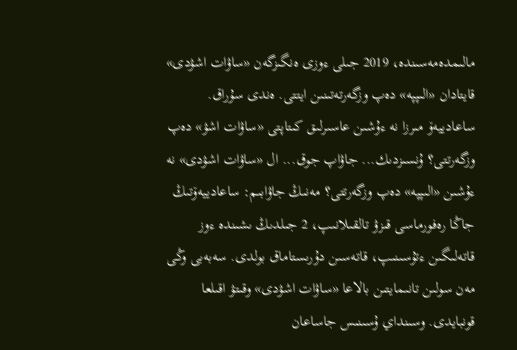مالىمدەمەسىندە، 2019 جىلى ءوزى ەنگىزگەن «ساۋات اشۋدى» قايتادان «الىپپە» دەپ وزگەرتەتىنىن ايتتى. ەندى سۇراق. ساعادييەۆ مىرزا نە ءۇشىن عاسىرلىق كىتاپتى «ساۋات اشۋ» دەپ وزگەرتتى؟ ۇنسىزدىك... جاۋاپ جوق... ال «ساۋات اشۋدى» نە ءۇشىن «الىپپە» دەپ وزگەرتتى؟ مەنىڭ جاۋابىم: ساعادييەۆتىڭ جاڭا رەفورماسى قىزۋ تالقىلانىپ، 2 جىلدىڭ ىشىندە ءوز قاتەلىگىن ءتۇسىنىپ، قاتەسىن دۇرىستاماق بولدى. سەبەبى وڭى مەن سولىن تانىمايتىن بالاعا «ساۋات اشۋدى» وقىتۋ اقىلعا قونبايدى. وسىنداي ۇسىنىس جاساعان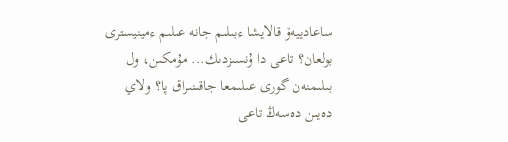ساعادييەۆ قالايشا ءبىلىم جانە عىلىم ءمينيسترى بولعان؟ تاعى دا ۇنسىزدىك... مۇمكىن، ول بىلىمنەن گورى عىلىمعا جاقىنىراق پا؟ ولاي دەيىن دەسەڭ تاعى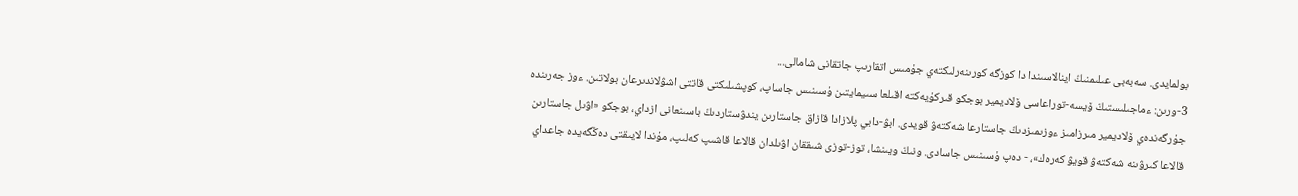بولمايدى. سەبەبى عىلىمنىڭ اينالاسىندا دا كوزگە كورىنەرلىكتەي جۇمىس اتقارىپ جاتقانى شامالى...
3-ورىن: ءماجىلىستىڭ ۆيسە-توراعاسى ۆلاديمير بوجكو قىركۇيەكتە اقىلعا سىيمايتىن ۇسىنىس جاساپ، كوپشىلىكتى قاتتى اشۋلاندىرعان بولاتىن. ءوز جەرىندە جۇرگەندەي ۆلاديمير مىرزامىز ءوزىمىزدىڭ جاستارعا شەكتەۋ قويدى. ابۋ-دابي پلازادا قازاق جاستارىن يندۋستاردىڭ باسىنعانى ازداي، بوجكو «اۋىل جاستارىن قالاعا كىرۋىنە شەكتەۋ قويۋ كەرەك»، - دەپ ۇسىنىس جاسادى. ونىڭ ويىنشا، توز-توزى شىققان اۋىلدان قالاعا قاشىپ كەلىپ، مۇندا لايىقتى دەڭگەيدە جاعداي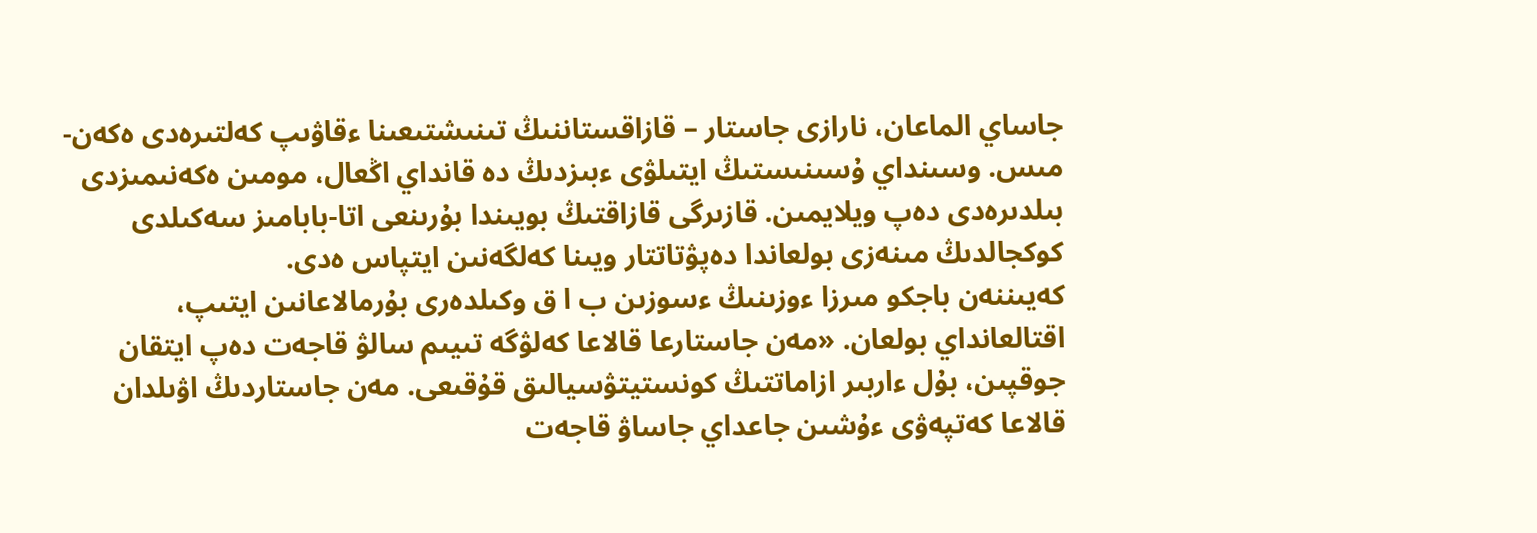جاساي الماعان، نارازى جاستار – قازاقستاننىڭ تىنىشتىعىنا ءقاۋىپ كەلتىرەدى ەكەن-مىس. وسىنداي ۇسىنىستىڭ ايتىلۋى ءبىزدىڭ دە قانداي اڭعال، مومىن ەكەنىمىزدى بىلدىرەدى دەپ ويلايمىن. قازىرگى قازاقتىڭ بويىندا بۇرىنعى اتا-بابامىز سەكىلدى كوكجالدىڭ مىنەزى بولعاندا دەپۋتاتتار ويىنا كەلگەنىن ايتپاس ەدى.
كەيىننەن باجكو مىرزا ءوزىنىڭ ءسوزىن ب ا ق وكىلدەرى بۇرمالاعانىن ايتىپ، اقتالعانداي بولعان. «مەن جاستارعا قالاعا كەلۋگە تىيىم سالۋ قاجەت دەپ ايتقان جوقپىن، بۇل ءاربىر ازاماتتىڭ كونستيتۋسيالىق قۇقىعى. مەن جاستاردىڭ اۋىلدان قالاعا كەتپەۋى ءۇشىن جاعداي جاساۋ قاجەت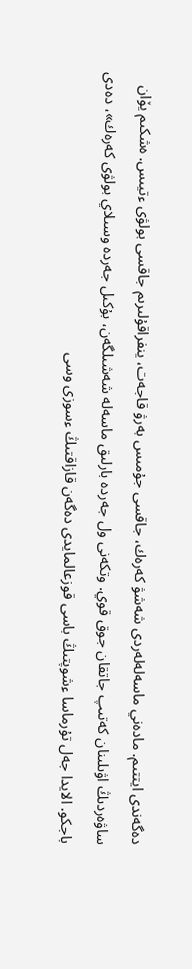دەگەندى ايتتىم. مادەني ماسەلەلەردى شەشۋ كەرەك، جاقسى جۇمىس بەرۋ قاجەت، ينفراقۇلىرىم جاقسى بولۋى ءتيىس. ەشكىم يۆان ساۋەردىڭ اۋىلىنان كەتىپ جاتقان جوق قوي. وتكەنى ول جەردە بارلىق ماسەلە شەشىلگەن، بۇكىل جەردە وسىلاي بولۋى كەرەك»، دەدى باجكو. الايدا جەل تۇرماسا ءشوپتىڭ باسى قوزعالمايدى دەگەن قازاقتىڭ ءسوزى وسى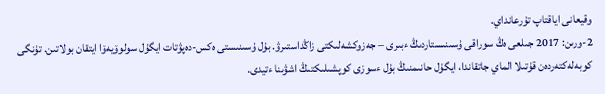وقيعانى اياقتاپ تۇرعانداي.
2-ورىن: 2017 جىلعى ەڭ سوراقى ۇسىنىستاردىڭ ءبىرى – جەزوكشەلىكتى زاڭداستىرۋ. بۇل ۇسىنىستى ەكس-دەپۋتات ايگۇل سولوۆيەۆا ايتقان بولاتىن. تۇنگى كوبەلەكتەردەن قۇتىلا الماي جاتقاندا، ايگۇل حانىمنىڭ بۇل ءسوزى كوپشىلىكتىڭ اشۋىنا ءتيدى.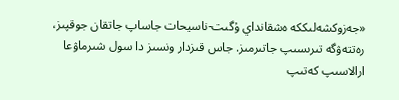«جەزوكشەلىككە ەشقانداي ۇگىت-ناسيحات جاساپ جاتقان جوقپىز، رەتتەۋگە تىرىسىپ جاتىرمىز. جاس قىزدار ونسىز دا سول شىرماۋعا ارالاسىپ كەتىپ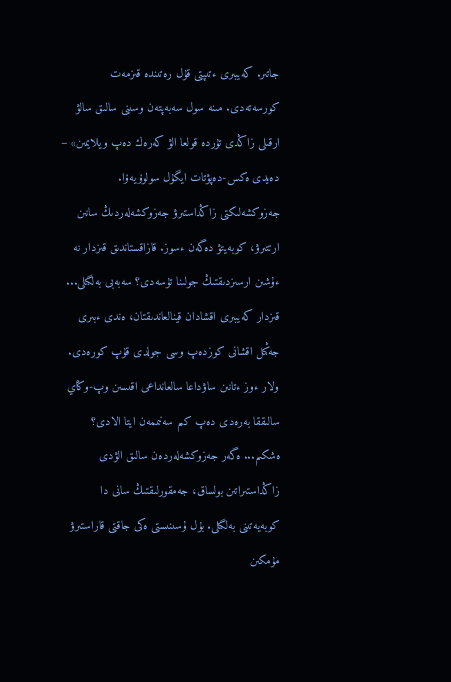جاتىر. كەيبىرى ءتىپتى قۇل رەتىندە قىزمەت كورسەتەدى. مىنە سول سەبەپتەن وسىنى سالىق سالۋ ارقىلى زاڭدى تۇردە قولعا الۋ كەرەك دەپ ويلايمىن» – دەيدى ەكس-دەپۋتات ايگۇل سولوۆيەۆا.
جەزوكشەلىكتى زاڭداستىرۋ جەزوكشەلەردىڭ سانىن ارتتىرۋ، كوبەيتۋ دەگەن ءسوز. قازاقستاندىق قىزدار نە ءۇشىن ارسىزدىقتىڭ جولىنا تۇسەدى؟ سەبەبى بەلگىلى... قىزدار كەيبىرى اقشادان قينالعاندىقتان، ەندى ءبىرى جەڭىل اقشانى كوزدەپ وسى جولدى قۇپ كورەدى. ولار ءوز ءتانىن ساۋداعا سالعانداعى اقىسىن وپ-وڭاي سالىققا بەرەدى دەپ كىم سەنىممەن ايتا الادى؟ ەشكىم... ەگەر جەزوكشەلەردەن سالىق الۋدى زاڭداستىراتىن بولساق، جەمقورلىقتىڭ سانى دا كوبەيەتىنى بەلگىلى. بۇل ۇسىنىستى ەكى جاقتى قاراستىرۋ مۇمكىن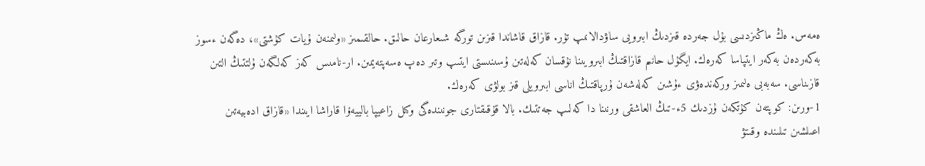ەمەس. ەڭ ماڭىزدىسى بۇل جەردە قىزدىڭ ابىرويى ساۋدالانىپ تۇر. قازاق قاشاندا قىزىن تورگە شىعارعان حالىق. حالقىمىز «ولىمنەن ۇيات كۇشتى»، دەگەن ءسوز بەكەردەن بەكەر ايتپاسا كەرەك. ايگۇل حانىم قازاقتىڭ ابىرويىنا نۇقسان كەلەتىن ۇسىنىستى ايتىپ وتىر دەپ ەسەپتەيمىن. ار-نامىس كەز كەلگەن ۇلتتىڭ التىن قازىناسى. سەبەبى ەلىمىز وركەندەۋى ءۇشىن كەلەشەن ۇرپاقتىڭ اناسى ابىرويلى قىز بولۋى كەرەك.
1-ورىن: كوپتەن كۇتكەن ۇزدىك 5ء-تىڭ العاشقى ورنىنا دا كەلىپ جەتتىك. بالا قۇقىقتارى جونىندەگى وكىل زاعيپا بالييەۆا قاراشا ايىندا «قازاق ادەبيەتىن اعىلشىن تىلىندە وقىتۋ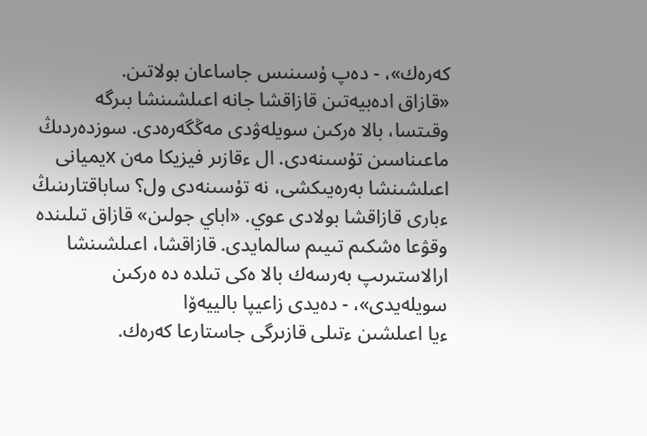كەرەك»، - دەپ ۇسىنىس جاساعان بولاتىن.
«قازاق ادەبيەتىن قازاقشا جانە اعىلشىنشا بىرگە وقىتسا، بالا ەركىن سويلەۋدى مەڭگەرەدى. سوزدەردىڭ ماعىناسىن تۇسىنەدى. ال ءقازىر فيزيكا مەن xيميانى اعىلشىنشا بەرەيىكشى، نە تۇسىنەدى ول؟ ساباقتارىنىڭ ءبارى قازاقشا بولادى عوي. «اباي جولىن» قازاق تىلىندە وقۋعا ەشكىم تىيىم سالمايدى. قازاقشا، اعىلشىنشا ارالاستىرىپ بەرسەك بالا ەكى تىلدە دە ەركىن سويلەيدى»، - دەيدى زاعيپا بالييەۆا
ءيا اعىلشىن ءتىلى قازىرگى جاستارعا كەرەك.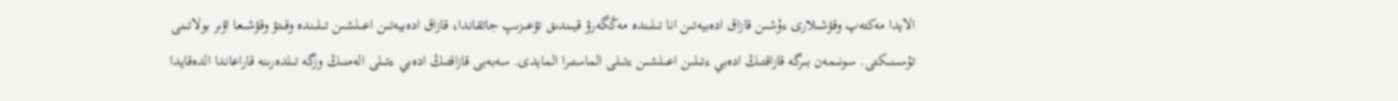الايدا مەكتەپ وقۋشىلارى ءۇشىن قازاق ادەبيەتىن انا تىلىندە مەڭگەرۋ قيىندىق تۋعىزىپ جاتقاندا، قازاق ادەبيەتىن اعىلشىن تىلىندە وقىتۋ وقۋشىعا اۋىر بولاتىنى تۇسىنىكتى. سونىمەن بىرگە قازاقتىڭ ادەبي ءتىلىن اعىلشىن ءتىلى الماستىرا المايدى. سەبەبى قازاقتىڭ ادەبي ءتىلى الەمنىڭ وزگە تىلدەرىنە قاراعاندا الدەقايدا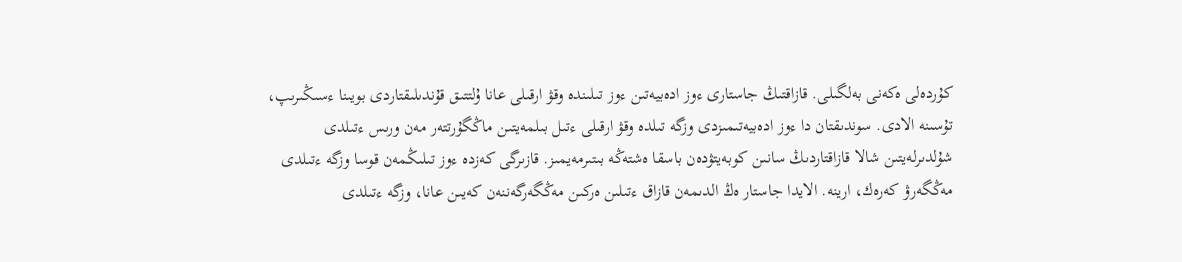كۇردەلى ەكەنى بەلگىلى. قازاقتىڭ جاستارى ءوز ادەبيەتىن ءوز تىلىندە وقۋ ارقىلى عانا ۇلتتىق قۇندىلىقتاردى بويىنا ءسىڭىرىپ، تۇسىنە الادى. سوندىقتان دا ءوز ادەبيەتىمىزدى وزگە تىلدە وقۋ ارقىلى ءتىل بىلمەيتىن ماڭگۇرتتەر مەن ورىس ءتىلدى شۇلدىرلەيتىن شالا قازاقتاردىڭ سانىن كوبەيتۋدەن باسقا ەشتەڭە بىتىرمەيمىز. قازىرگى كەزدە ءوز تىلىڭمەن قوسا وزگە ءتىلدى مەڭگەرۋ كەرەك، ارينە. الايدا جاستار ەڭ الدىمەن قازاق ءتىلىن ەركىن مەڭگەرگەننەن كەيىن عانا، وزگە ءتىلدى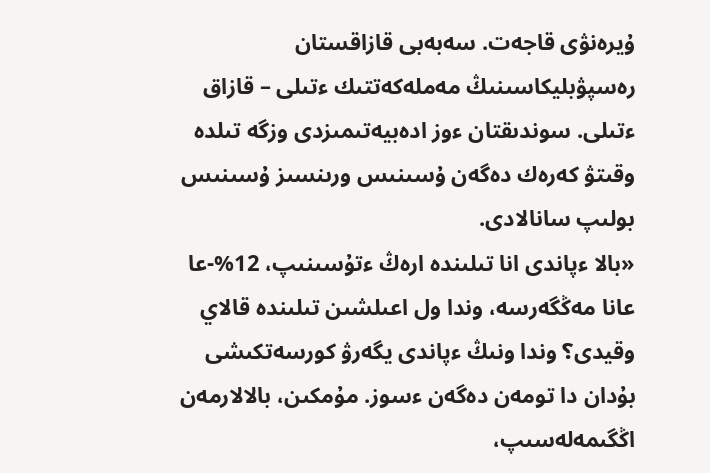ۇيرەنۋى قاجەت. سەبەبى قازاقستان رەسپۋبليكاسىنىڭ مەملەكەتتىك ءتىلى – قازاق ءتىلى. سوندىقتان ءوز ادەبيەتىمىزدى وزگە تىلدە وقىتۋ كەرەك دەگەن ۇسىنىس ورىنسىز ۇسىنىس بولىپ سانالادى.
«بالا ءپاندى انا تىلىندە ارەڭ ءتۇسىنىپ، 12%-عا عانا مەڭگەرسە، وندا ول اعىلشىن تىلىندە قالاي وقيدى؟ وندا ونىڭ ءپاندى يگەرۋ كورسەتكىشى بۇدان دا تومەن دەگەن ءسوز. مۇمكىن، بالالارمەن اڭگىمەلەسىپ،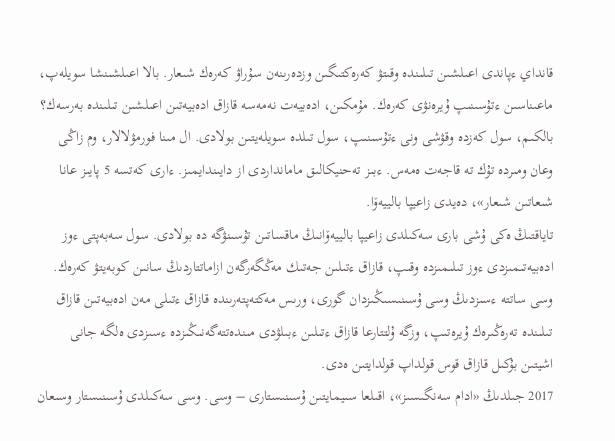قانداي ءپاندى اعىلشىن تىلىندە وقىتۋ كەرەكتىگىن وزدەرىنەن سۇراۋ كەرەك شىعار. بالا اعىلشىنشا سويلەپ، ماعىناسىن ءتۇسىنىپ ۇيرەنۋى كەرەك. مۇمكىن، ادەبيەت نەمەسە قازاق ادەبيەتىن اعىلشىن تىلىندە بەرسەك؟ بالكىم، سول كەزدە وقۋشى ونى ءتۇسىنىپ، سول تىلدە سويلەيتىن بولادى. ال مىنا فورمۋلالار، وم زاڭى وعان ومىردە تۇك تە قاجەت ەمەس. ءبىز تەحنيكالىق مامانداردى از دايىندايمىز. ءارى كەتسە 5 پايىز عانا شىعاتىن شىعار»، دەيدى زاعيپا بالييەۆا.
تاياقتىڭ ەكى ۇشى بارى سەكىلدى زاعيپا بالييەۆانىڭ ماقساتىن تۇسىنۋگە دە بولادى. سول سەبەپتى ءوز ادەبيەتىمىزدى ءوز تىلىمىزدە وقىپ، قازاق ءتىلىن جەتىك مەڭگەرگەن ازاماتتاردىڭ سانىن كوبەيتۋ كەرەك. وسى ساتتە ءسىزدىڭ وسى ۇسىنىسىڭىزدان گورى، ورىس مەكتەپتەرىندە قازاق ءتىلى مەن ادەبيەتىن قازاق تىلىندە تەرەڭىرەك ۇيرەتىپ، وزگە ۇلتتارعا قازاق ءتىلىن ءبىلۋدى مىندەتتەگەنىڭىزدە ءسىزدى ەلگە جانى اشيتىن بۇكىل قازاق قوس قولداپ قولدايتىن ەدى.
2017 جىلدىڭ «ادام سەنگىسىز»، اقىلعا سىيمايتىن ۇسىنىستارى – وسى. وسى سەكىلدى ۇسىنىستار وسىعان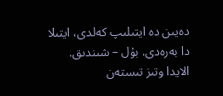دەيىن دە ايتىلىپ كەلدى، ايتىلا دا بەرەدى. بۇل – شىندىق. الايدا وتىز تىستەن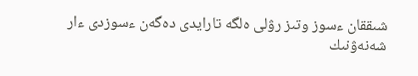شىققان ءسوز وتىز رۋلى ەلگە تارايدى دەگەن ءسوزدى ءار شەنەۋنىك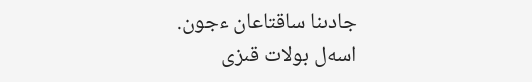جادىنا ساقتاعان ءجون.
اسەل بولات قىزى